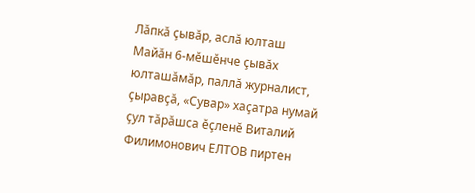Лăпкă çывăр, аслă юлташ
Майăн 6-мӗшӗнче çывăх юлташăмăр, паллă журналист, çыравçă, «Сувар» хаçатра нумай çул тăрăшса ӗçленӗ Виталий Филимонович ЕЛТОВ пиртен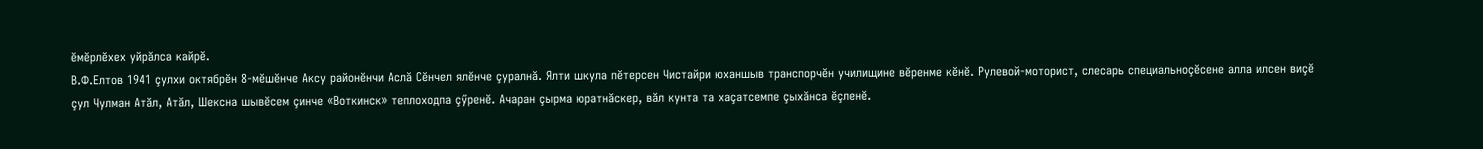ӗмӗрлӗхех уйрăлса кайрӗ.
В.Ф.Елтов 1941 çулхи октябрӗн 8-мӗшӗнче Аксу районӗнчи Аслă Сӗнчел ялӗнче çуралнă. Ялти шкула пӗтерсен Чистайри юханшыв транспорчӗн училищине вӗренме кӗнӗ. Рулевой-моторист, слесарь специальноçӗсене алла илсен виçӗ çул Чулман Атăл, Атăл, Шексна шывӗсем çинче «Воткинск» теплоходпа çӳренӗ. Ачаран çырма юратнăскер, вăл кунта та хаçатсемпе çыхăнса ӗçленӗ.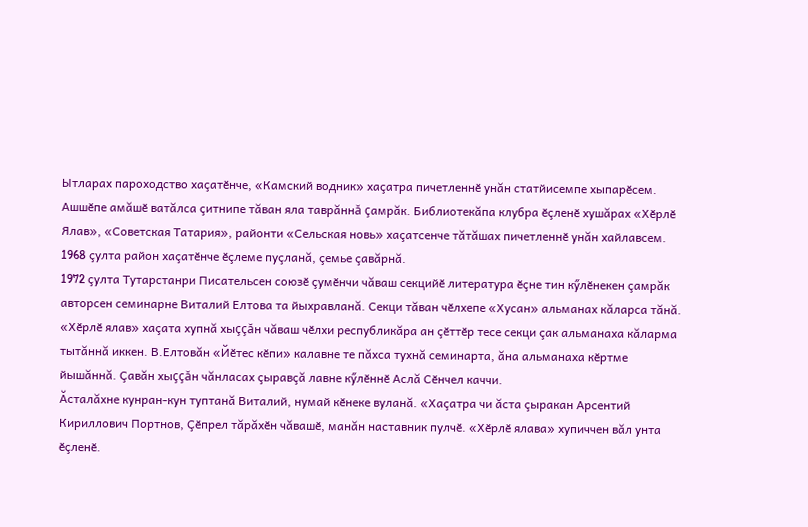Ытларах пароходство хаçатӗнче, «Камский водник» хаçатра пичетленнӗ унăн статйисемпе хыпарӗсем.
Ашшӗпе амăшӗ ватăлса çитнипе тăван яла таврăннă çамрăк. Библиотекăпа клубра ӗçленӗ хушăрах «Хӗрлӗ Ялав», «Советская Татария», районти «Сельская новь» хаçатсенче тăтăшах пичетленнӗ унăн хайлавсем. 1968 çулта район хаçатӗнче ӗçлеме пуçланă, çемье çавăрнă.
1972 çулта Тутарстанри Писательсен союзӗ çумӗнчи чăваш секцийӗ литература ӗçне тин кӳлӗнекен çамрăк авторсен семинарне Виталий Елтова та йыхравланă. Секци тăван чӗлхепе «Хусан» альманах кăларса тăнă. «Хӗрлӗ ялав» хаçата хупнă хыççăн чăваш чӗлхи республикăра ан çӗттӗр тесе секци çак альманаха кăларма тытăннă иккен. В.Елтовăн «Йӗтес кӗпи» калавне те пăхса тухнă семинарта, ăна альманаха кӗртме йышăннă. Çавăн хыççăн чăнласах çыравçă лавне кӳлӗннӗ Аслă Сӗнчел каччи.
Ăсталăхне кунран-кун туптанă Виталий, нумай кӗнеке вуланă. «Хаçатра чи ăста çыракан Арсентий Кириллович Портнов, Çӗпрел тăрăхӗн чăвашӗ, манăн наставник пулчӗ. «Хӗрлӗ ялава» хупиччен вăл унта ӗçленӗ.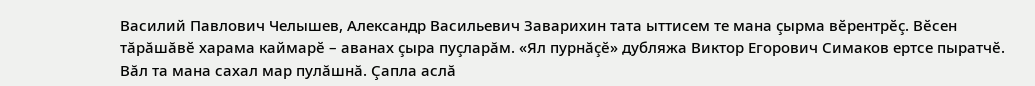Василий Павлович Челышев, Александр Васильевич Заварихин тата ыттисем те мана çырма вӗрентрӗç. Вӗсен тăрăшăвӗ харама каймарӗ – аванах çыра пуçларăм. «Ял пурнăçӗ» дубляжа Виктор Егорович Симаков ертсе пыратчӗ. Вăл та мана сахал мар пулăшнă. Çапла аслă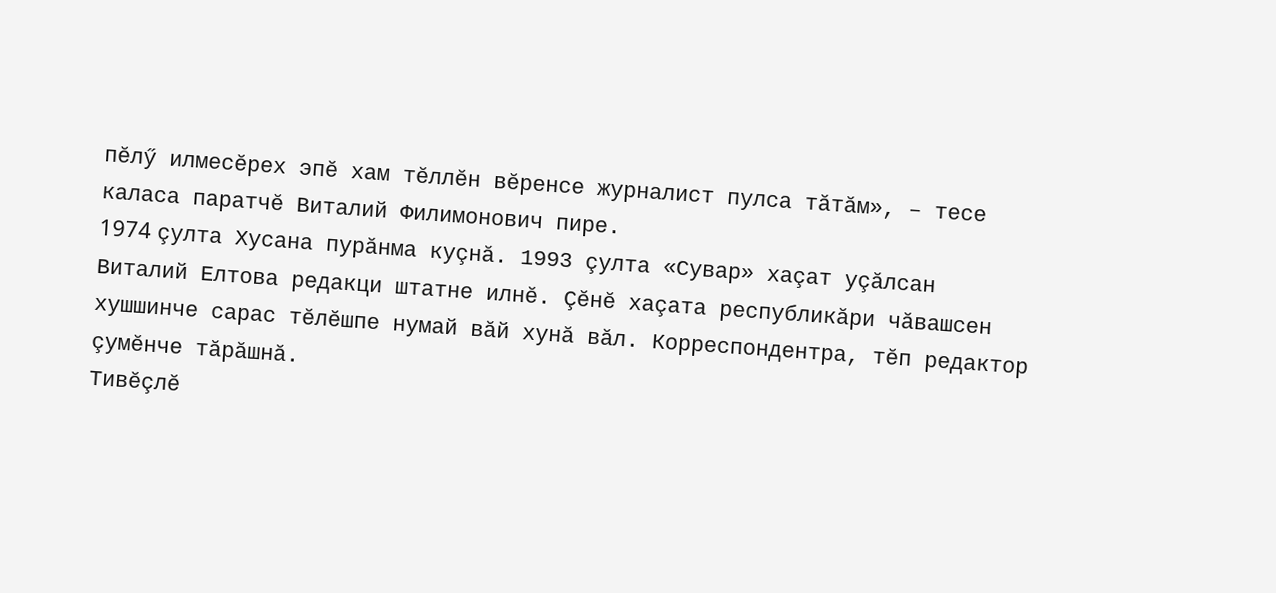пӗлӳ илмесӗрех эпӗ хам тӗллӗн вӗренсе журналист пулса тăтăм», – тесе каласа паратчӗ Виталий Филимонович пире.
1974 çулта Хусана пурăнма куçнă. 1993 çулта «Сувар» хаçат уçăлсан Виталий Елтова редакци штатне илнӗ. Çӗнӗ хаçата республикăри чăвашсен хушшинче сарас тӗлӗшпе нумай вăй хунă вăл. Корреспондентра, тӗп редактор çумӗнче тăрăшнă.
Тивӗçлӗ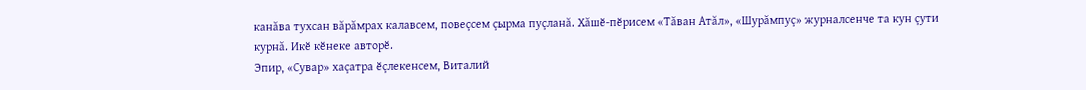канăва тухсан вăрăмрах калавсем, повеçсем çырма пуçланă. Хăшӗ-пӗрисем «Тăван Атăл», «Шурăмпуç» журналсенче та кун çути курнă. Икӗ кӗнеке авторӗ.
Эпир, «Сувар» хаçатра ӗçлекенсем, Виталий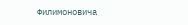Филимоновича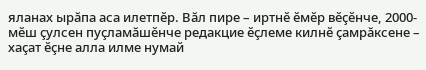яланах ырăпа аса илетпӗр. Вăл пире – иртнӗ ӗмӗр вӗçӗнче, 2000-мӗш çулсен пуçламăшӗнче редакцие ӗçлеме килнӗ çамрăксене – хаçат ӗçне алла илме нумай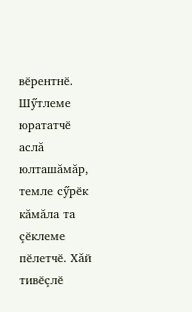вӗрентнӗ. Шӳтлеме юрататчӗ аслă юлташăмăр, темле сӳрӗк кăмăла та çӗклеме пӗлетчӗ. Хăй тивӗçлӗ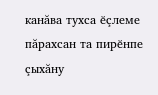канăва тухса ӗçлеме пăрахсан та пирӗнпе çыхăну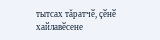тытсах тăратчӗ, çӗнӗ хайлавӗсене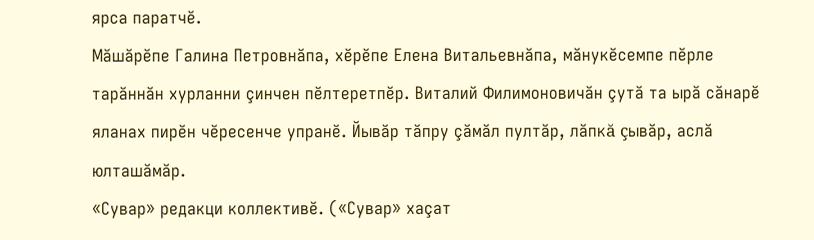ярса паратчӗ.
Мăшăрӗпе Галина Петровнăпа, хӗрӗпе Елена Витальевнăпа, мăнукӗсемпе пӗрле тарăннăн хурланни çинчен пӗлтеретпӗр. Виталий Филимоновичăн çутă та ырă сăнарӗ яланах пирӗн чӗресенче упранӗ. Йывăр тăпру çăмăл пултăр, лăпкă çывăр, аслă юлташăмăр.
«Сувар» редакци коллективӗ. («Сувар» хаçат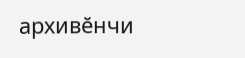архивӗнчи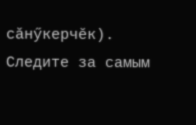сăнӳкерчӗк).
Следите за самым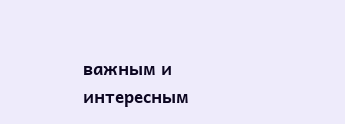важным и интересным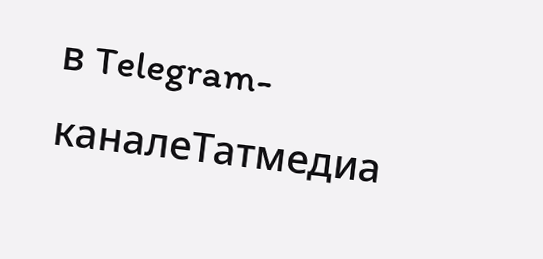в Telegram-каналеТатмедиа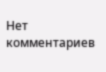Нет комментариев